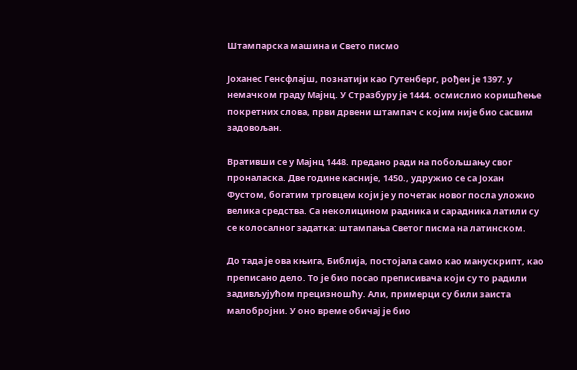Штампарска машина и Свето писмо

Јоханес Генсфлајш, познатији као Гутенберг, рођен је 1397. у немачком граду Мајнц. У Стразбуру је 1444. осмислио коришћење покретних слова, први дрвени штампач с којим није био сасвим задовољан.

Вративши се у Мајнц 1448. предано ради на побољшању свог проналаска. Две године касније, 1450., удружио се са Јохан Фустом, богатим трговцем који је у почетак новог посла уложио велика средства. Са неколицином радника и сарадника латили су се колосалног задатка: штампања Светог писма на латинском.

До тада је ова књига, Библија, постојала само као манускрипт, као преписано дело. То је био посао преписивача који су то радили задивљујућом прецизношћу. Али, примерци су били заиста малобројни. У оно време обичај је био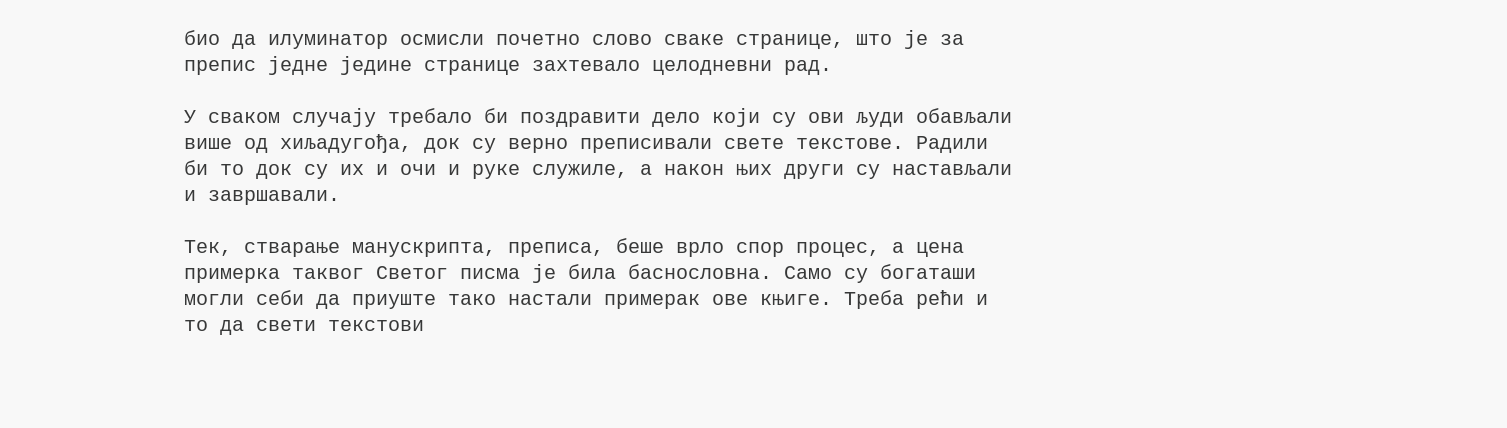био да илуминатор осмисли почетно слово сваке странице, што је за препис једне једине странице захтевало целодневни рад.

У сваком случају требало би поздравити дело који су ови људи обављали више од хиљадугођа, док су верно преписивали свете текстове. Радили би то док су их и очи и руке служиле, а након њих други су настављали и завршавали.

Тек, стварање манускрипта, преписа, беше врло спор процес, а цена примерка таквог Светог писма је била баснословна. Само су богаташи могли себи да приуште тако настали примерак ове књиге. Треба рећи и то да свети текстови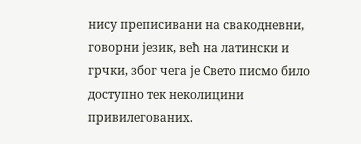нису преписивани на свакодневни, говорни језик, већ на латински и грчки, због чега је Свето писмо било доступно тек неколицини привилегованих.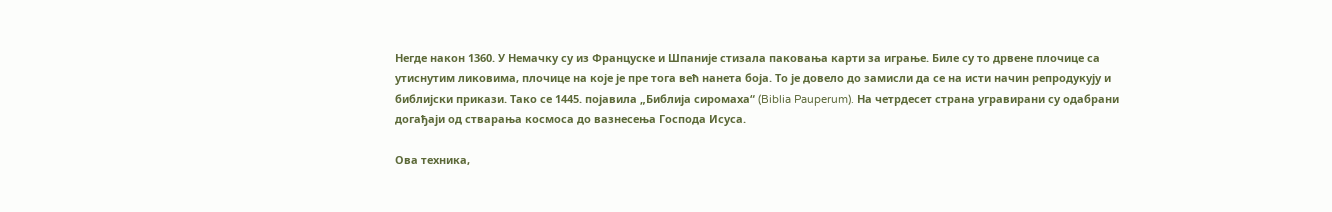Негде након 1360. У Немачку су из Француске и Шпаније стизала паковања карти за играње. Биле су то дрвене плочице са утиснутим ликовима, плочице на које је пре тога већ нанета боја. То је довело до замисли да се на исти начин репродукују и библијски прикази. Тако се 1445. појавила „Библија сиромаха“ (Biblia Pauperum). На четрдесет страна угравирани су одабрани догађаји од стварања космоса до вазнесења Господа Исуса.

Ова техника,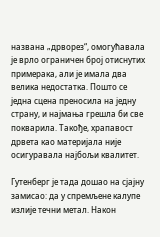названа „дрворез“, омогућавала је врло ограничен број отиснутих примерака, али је имала два велика недостатка. Пошто се једна сцена преносила на једну страну, и најмања грешла би све покварила. Такође, храпавост дрвета као материјала није осигуравала најбољи квалитет.

Гутенберг је тада дошао на сјајну замисао: да у спремљене калупе излије течни метал. Након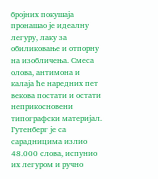бројних покушаја пронашао је идеалну легуру, лаку за обиликовање и отпорну на изобличења. Смеса олова, антимона и калаја ће наредних пет векова постати и остати неприкосновени типографски материјал. Гутенберг је са сарадницима излио 48.000 слова, испунио их легуром и ручно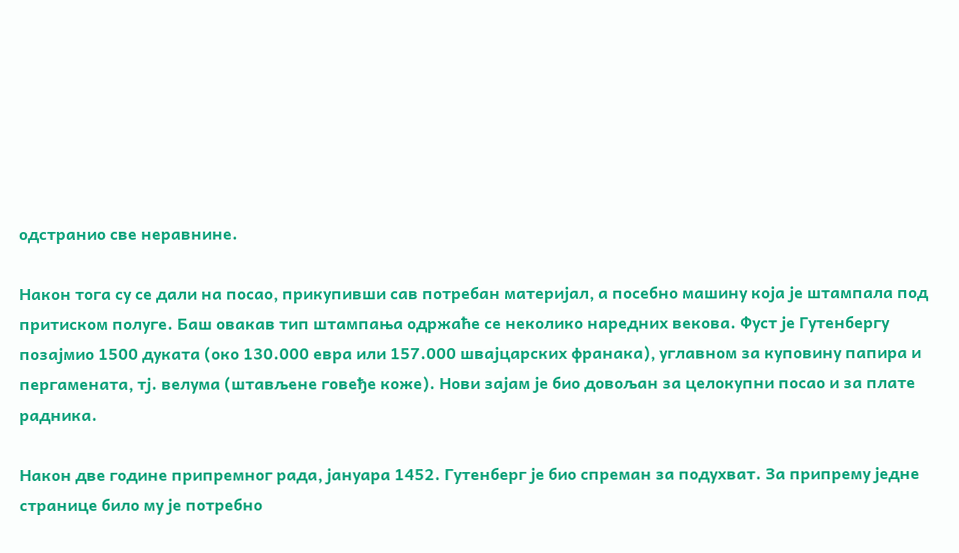одстранио све неравнине.

Након тога су се дали на посао, прикупивши сав потребан материјал, а посебно машину која је штампала под притиском полуге. Баш овакав тип штампања одржаће се неколико наредних векова. Фуст је Гутенбергу позајмио 1500 дуката (око 130.000 евра или 157.000 швајцарских франака), углавном за куповину папира и пергамената, тј. велума (штављене говеђе коже). Нови зајам је био довољан за целокупни посао и за плате радника.

Након две године припремног рада, јануара 1452. Гутенберг је био спреман за подухват. За припрему једне странице било му је потребно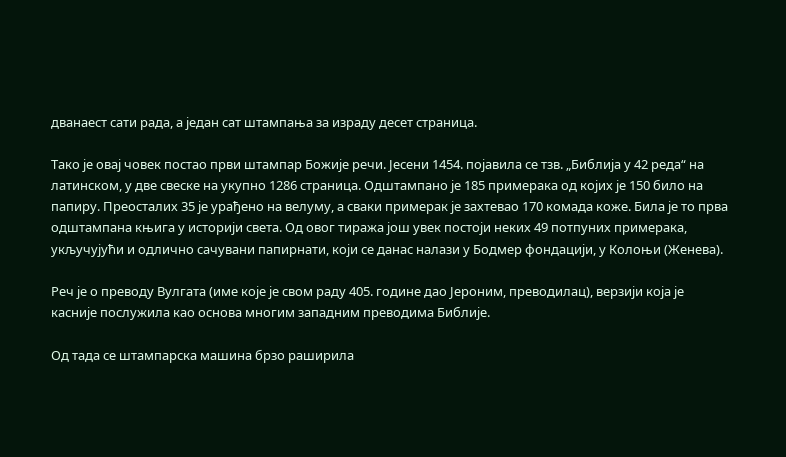дванаест сати рада, а један сат штампања за израду десет страница.

Тако је овај човек постао први штампар Божије речи. Јесени 1454. појавила се тзв. „Библија у 42 реда“ на латинском, у две свеске на укупно 1286 страница. Одштампано је 185 примерака од којих је 150 било на папиру. Преосталих 35 је урађено на велуму, а сваки примерак је захтевао 170 комада коже. Била је то прва одштампана књига у историји света. Од овог тиража још увек постоји неких 49 потпуних примерака, укључујући и одлично сачувани папирнати, који се данас налази у Бодмер фондацији, у Колоњи (Женева).

Реч је о преводу Вулгата (име које је свом раду 405. године дао Јероним, преводилац), верзији која је касније послужила као основа многим западним преводима Библије.

Од тада се штампарска машина брзо раширила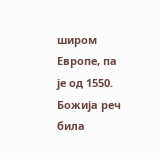широм Европе, па је од 1550. Божија реч била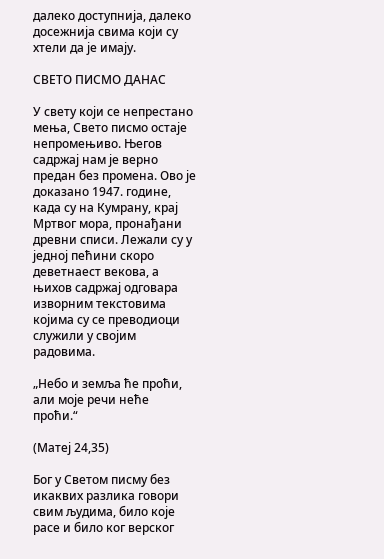далеко доступнија, далеко досежнија свима који су хтели да је имају.

СВЕТО ПИСМО ДАНАС

У свету који се непрестано мења, Свето писмо остаје непромењиво. Његов садржај нам је верно предан без промена. Ово је доказано 1947. године, када су на Кумрану, крај Мртвог мора, пронађани древни списи. Лежали су у једној пећини скоро деветнаест векова, а њихов садржај одговара изворним текстовима којима су се преводиоци служили у својим радовима.

„Небо и земља ће проћи, али моје речи неће проћи.“

(Матеј 24,35)

Бог у Светом писму без икаквих разлика говори свим људима, било које расе и било ког верског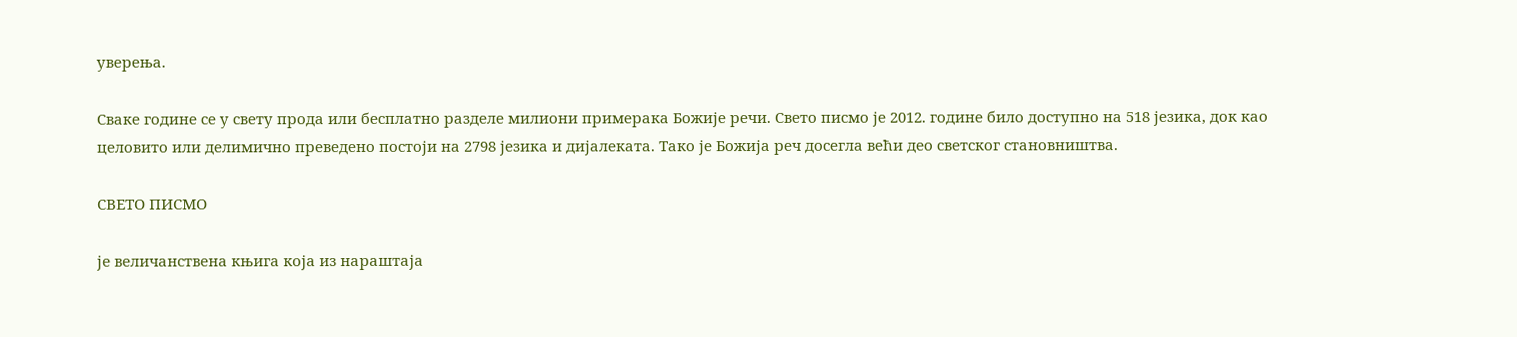уверења.

Сваке године се у свету прода или бесплатно разделе милиони примерака Божије речи. Свето писмо је 2012. године било доступно на 518 језика, док као целовито или делимично преведено постоји на 2798 језика и дијалеката. Тако је Божија реч досегла већи део светског становништва.

СВЕТО ПИСМО

jе величанствена књига која из нараштаја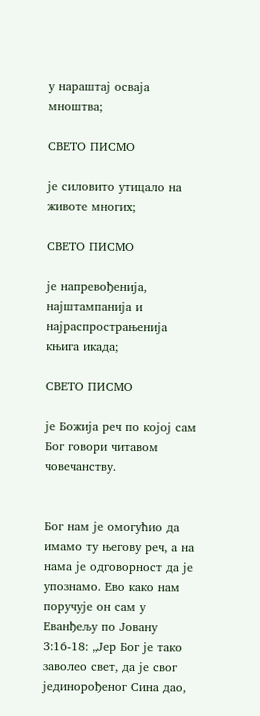у нараштај осваја мноштва;

СВЕТО ПИСМО

је силовито утицало на животе многих;

СВЕТО ПИСМО

је напревођенија, најштампанија и најраспрострањенија књига икада;

СВЕТО ПИСМО

је Божија реч по којој сам Бог говори читавом човечанству.


Бог нам је омогућио да имамо ту његову реч, а на нама је одговорност да је упознамо. Ево како нам поручује он сам у Еванђељу по Јовану 3:16-18: „Јер Бог је тако заволео свет, да је свог јединорођеног Сина дао,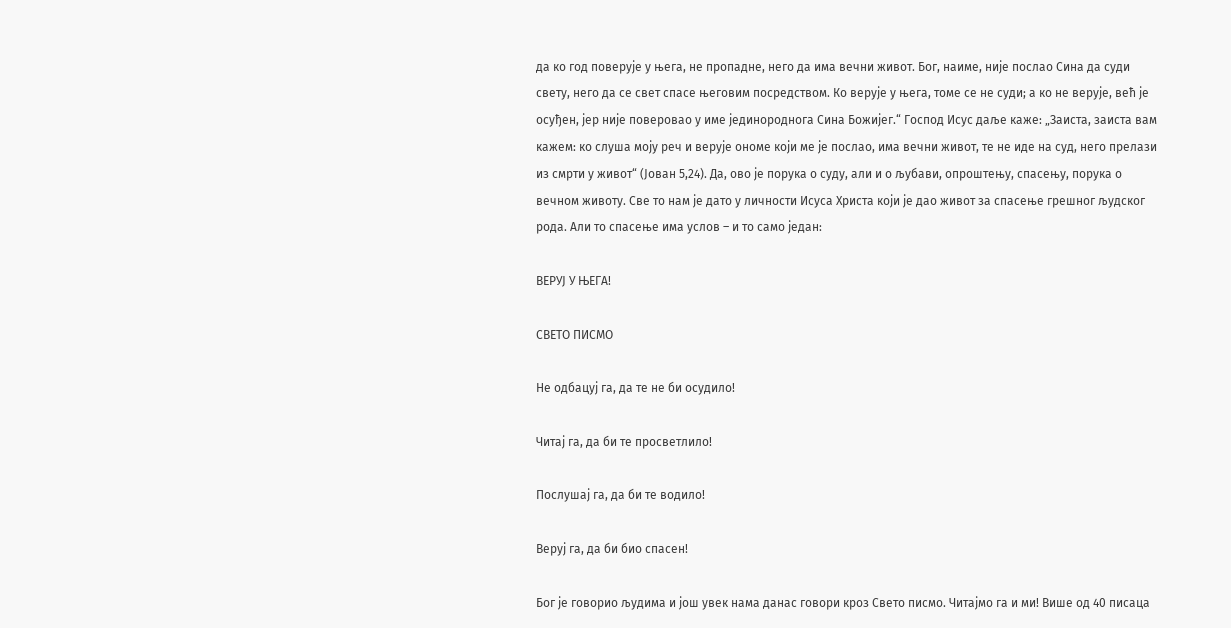да ко год поверује у њега, не пропадне, него да има вечни живот. Бог, наиме, није послао Сина да суди свету, него да се свет спасе његовим посредством. Ко верује у њега, томе се не суди; а ко не верује, већ је осуђен, јер није поверовао у име јединороднога Сина Божијег.“ Господ Исус даље каже: „Заиста, заиста вам кажем: ко слуша моју реч и верује ономе који ме је послао, има вечни живот, те не иде на суд, него прелази из смрти у живот“ (Јован 5,24). Да, ово је порука о суду, али и о љубави, опроштењу, спасењу, порука о вечном животу. Све то нам је дато у личности Исуса Христа који је дао живот за спасење грешног људског рода. Али то спасење има услов – и то само један:

ВЕРУЈ У ЊЕГА!

СВЕТО ПИСМО

Не одбацуј га, да те не би осудило!

Читај га, да би те просветлило!

Послушај га, да би те водило!

Веруј га, да би био спасен!

Бог је говорио људима и још увек нама данас говори кроз Свето писмо. Читајмо га и ми! Више од 40 писаца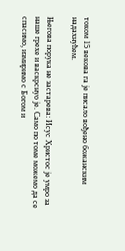током 15 векова га је писало вођено божанским надахнућем.

Његова порука не застарева: Исус Христос је умро за наше грехе и васкрснуо је. Само по томе можемо да се спасимо, измиримо с Богом и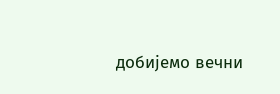добијемо вечни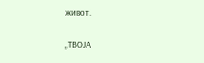живот.

„ТВОЈА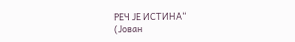РЕЧ ЈЕ ИСТИНА“
(Јован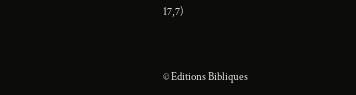17,7)


© Editions Bibliques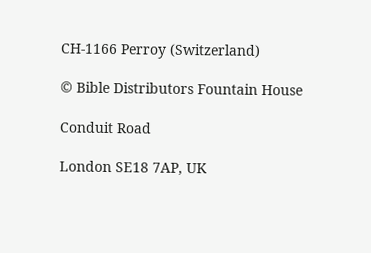CH-1166 Perroy (Switzerland)

© Bible Distributors Fountain House

Conduit Road

London SE18 7AP, UK